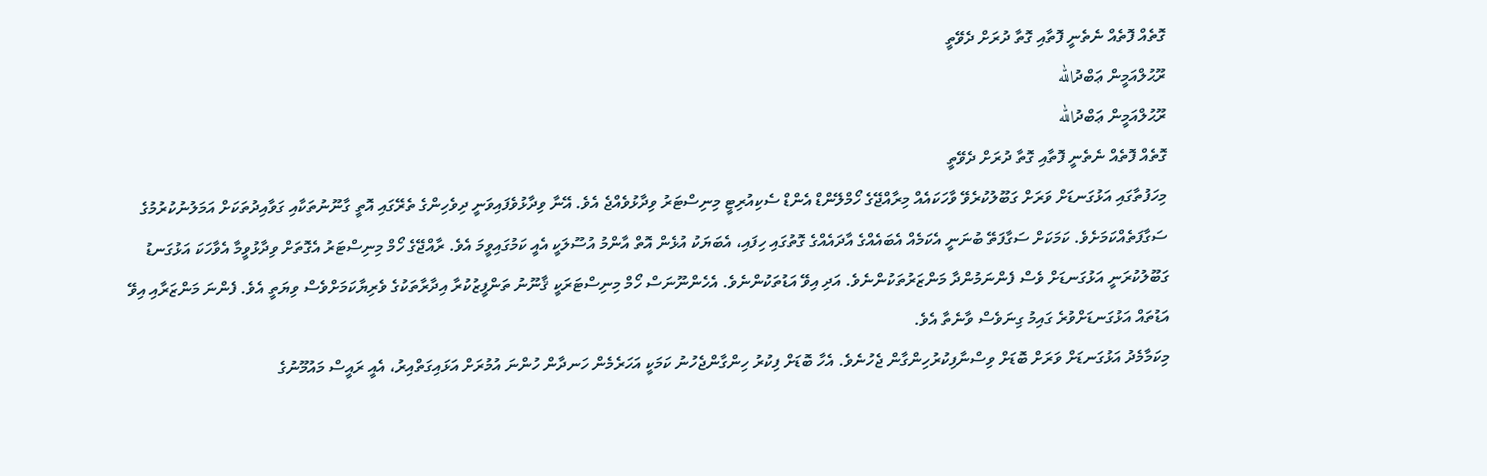ގޮތެއް ފޮތެއް ނެތެނީ ފޮތާއި ގޮތާ ދުރަށް ދެވޭތީ
ރޫޙުލްއަމީން ޢަބްދުالله
ރޫޙުލްއަމީން ޢަބްދުالله
ގޮތެއް ފޮތެއް ނެތެނީ ފޮތާއި ގޮތާ ދުރަށް ދެވޭތީ
މިހަފުތާގައި އަޅުގަނޑަށް ވަރަށް ގަބޫލުކުރެވޭ ވާހަކައެއް މިރާއްޖޭގެ ހޯމްލޭންޑް އެންޑް ސެކިއުރިޓީ މިނިސްޓަރު ވިދާޅުވެއްޖެ އެވެ. އޭނާ ވިދާޅުވެފައިވަނީ ދިވެހިންގެ ތެރޭގައި އޮތީ ގާނޫނުތަކާއި ގަވާއިދުތަކަށް އަމަލުނުކުރުމުގެ ސަގާފަތެއްކަމަށެވެ. ކަމަކަށް ސަގާފަތޭ ބުނަނީ އެކަމެއް އެބައެއްގެ އާދައެއްގެ ގޮތުގައި ހިފައި، އެބަޔަކު އުޅެން އޮތް އާންމު އުސޫލަކީ އެއީ ކަމުގައިވީމަ އެވެ. ރާއްޖޭގެ ހޯމް މިނިސްޓަރު އެގޮތަށް ވިދާޅުވީމާ އެވާހަކަ އަޅުގަނޑު ގަބޫލުކުރަނީ އަޅުގަނޑަށް ވެސް ފެންނަމުންދާ މަންޒަރުތަކުންނެވެ. އަދި އިވޭ އަޑުތަކުންނެވެ. އެހެންނޫނަސް ހޯމް މިނިސްޓަރަކީ ޤާނޫނު ތަންފީޒުކުރާ އިދާރާތަކުގެ ވެރިޔާކަމަށްވެސް ވިޔަތީ އެވެ. ފެންނަ މަންޒަރާއި އިވޭ އަޑުތައް އަޅުގަނޑަށްވުރެ ގައިމު ގިނަވެސް ވާނެތާ އެވެ.
މިކަމާމެދު އަޅުގަނޑަށް ވަރަށް ބޮޑަށް ވިސްނާފިކުރުހިންގާން ޖެހުނެވެ. އެހާ ބޮޑަށް ފިކުރު ހިންގާންޖެހުނު ކަމަކީ އަހަރެމެން ހަނދާން ހުންނަ އުމުރަށް އަޅައިގަތްއިރު، އެއީ ރައީސް މައުމޫނުގެ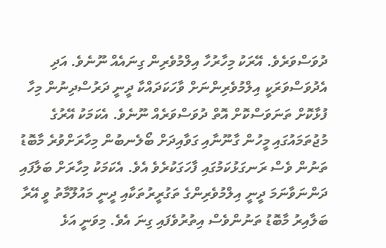ދުވަސްވަރެވެ. އޭރަކު މިހާރުހާ އިލްމުވެރިން ގިނައެއް ނޫނެވެ. އަދި އެދުވަސްވަރަކީ އިލްމުވެރިންނަށް ވާހަކަދައްކާ ދީނީ ދަރުސްދިނުން މިހާ ފުޅާކޮށް ތަނަވަސްކޮށް އޮތް ދުވަސްވަރެއް ނޫނެވެ. އެކަމަކު އޭރުގެ މުޖުތަމައުގައި މީހުން ގާނޫނާއި ގަވާއިދަށް ބޯލެނބުން މިހާރަށްވުރެ މާބޮޑު ތަނުން ވެސް ރަނގަޅުކަމުގައި ފާހަގަކުރެވެ އެވެ. އެކަމަކު މިހާރަށް ބަލާފައި ދަންނަވާނަމަ ދީނީ އިލްމުވެރިންގެ ތަގުރީރުތަކާއި ދީނީ މައުލޫމާތު ވީ އޭރާ ބަލާއިރު މާބޮޑު ތަނުންވެސް އިތުރުވެފައި ގިނަ އެވެ. މިވަނީ އަޅެ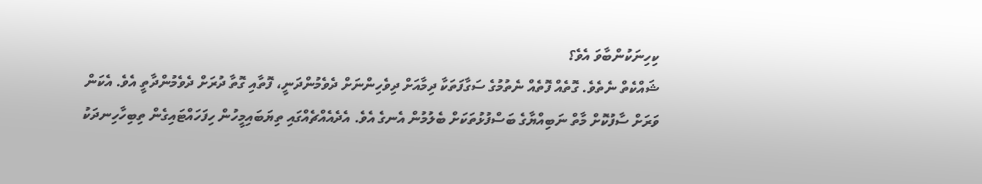ކިހިނަކުންބާވަ އެވެ؟
ޝައްކެތް ނެތެވެ. ގޮތެއް ފޮތެއް ނެތުމުގެ ސަގާފަތަކާ ދިމާއަށް ދިވެހިންނަށް ދެވެމުންދަނީ، ފޮތާއި ގޮތާ ދުރަށް ދެވެމުންދާތީ އެވެ. އެކަން ވަރަށް ސާފުކޮށް މާތް ނަބިއްޔާގެ ބަސްފުޅުތަކަށް ބެލުމުން އެނގެ އެވެ. އެދެއެއްޗެއްގައި ތިޔަބައިމީހުން ހިފަހައްޓައިގެން ތިބިހާހިނދަކު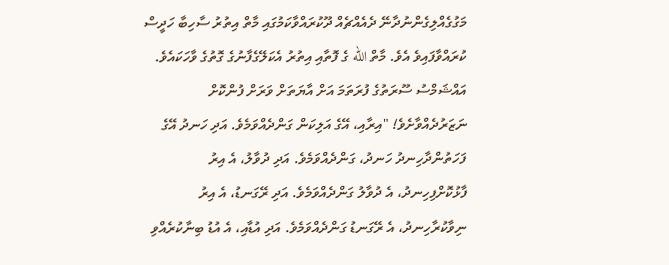މަގުގެއްލިގެންނުދާނޭ ދެއެއްޗެއް ދޫކުރައްވާކަމުގައި މާތް އިތުރު ސާހިބާ ހަދީސް ކުރައްވާފައިވެ އެވެ. މާތް الله ގެ ފޮތާއި އިތުރު އެކަލޭގެފާނުގެ ގޮތުގެ ވާހަކައެވެ.
އައްޝަމްސު ސޫރަތުގެ ފުރަތަމަ އަށް އާޔަތަށް ވަރަށް ފުންކޮށް ނަޒަރުދެއްވާށެވެ! "އިރާއި، އޭގެ އަލިކަން ގަންދެއްވަމެވެ. އަދި ހަނދު އޭގެ ފަހަތުންދާހިނދު ހަނދު، ގަންދެއްވަމެވެ. އަދި ދުވާލު، އެ އިރު ފާޅުކޮށްފިހިނދު، އެ ދުވާލު ގަންދެއްވަމެވެ. އަދި ރޭގަނޑު، އެ އިރު ނިވާކުރާހިނދު، އެ ރޭގަނޑު ގަންދެއްވަމެވެ. އަދި އުޑާއި، އެ އުޑު ބިނާކުރެއްވި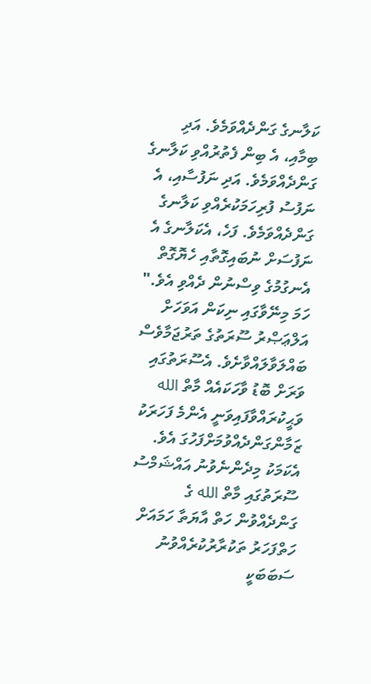ކަލާނގެ ގަންދެއްވަމެވެ. އަދި ބިމާއި، އެ ބިން ފެތުރުއްވި ކަލާނގެ ގަންދެއްވަމެވެ. އަދި ނަފުސާއި، އެ ނަފުސު ފުރިހަމަކުރެއްވި ކަލާނގެ ގަންދެއްވަމެވެ. ފަހެ، އެކަލާނގެ އެ ނަފުސަށް ނުބައިގޮތާއި ހެޔޮގޮތް އެނގުމުގެ ވިސްނުން ދެއްވި އެވެ."
ހަމަ މިނޭވާގައި ނިކަން އަވަހަށް އަލްޢަޞްރު ސޫރަތުގެ ތަރުޖަމާވެސް ބައްލަވާލައްވާށެވެ. އެސޫރަތުގައި ވަރަށް ބޮޑު ވާހަކައެއް މާތް الله ވަޙީކުރައްވާފައިވަނީ އެންމެ ފަހަރަކު ޒަމާންގަންދެއްވުމަށްފަހުގަ އެވެ. އެކަމަކު މިދެންނެވުނު އައްޝަމްސު ސޫރަތުގައި މާތް الله ގެ ގަންދެއްވުން ހަތް އާޔަތާ ހަމައަށް ހަތްފަހަރު ތަކުރާރުކުރެއްވުނު ސަބަބަކީ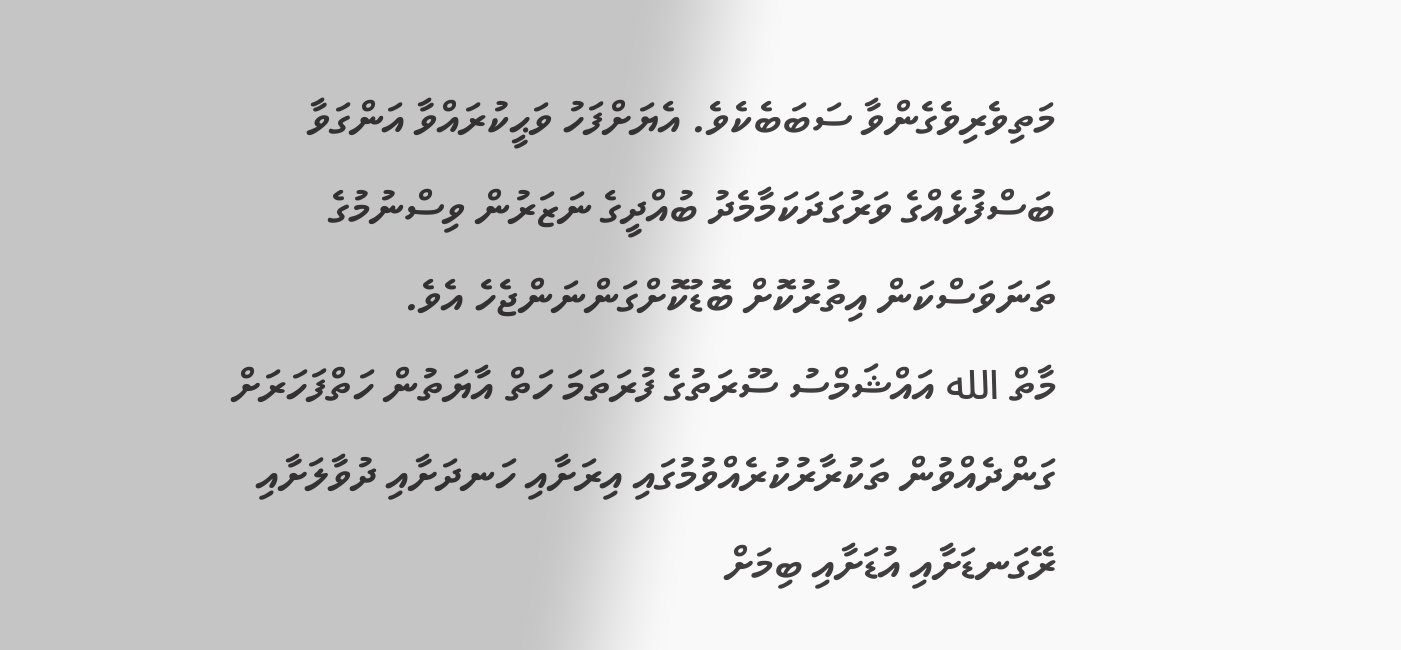މަތިވެރިވެގެންވާ ސަބަބެކެވެ. އެޔަށްފަހު ވަޙީކުރައްވާ އަންގަވާ ބަސްފުޅެއްގެ ވަރުގަދަކަމާމެދު ބުއްދީގެ ނަޒަރުން ވިސްނުމުގެ ތަނަވަސްކަން އިތުރުކޮށް ބޮޑުކޮށްގަންނަންޖެހެ އެވެ.
މާތް الله އައްޝަމްސު ސޫރަތުގެ ފުރަތަމަ ހަތް އާޔަތުން ހަތްފަހަރަށް ގަންދެއްވުން ތަކުރާރުކުރެއްވުމުގައި އިރަށާއި ހަނދަށާއި ދުވާލަށާއި ރޭގަނޑަށާއި އުޑަށާއި ބިމަށް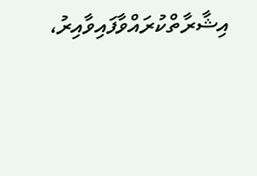އިޝާރާތްކުރައްވާފައިވާއިރު،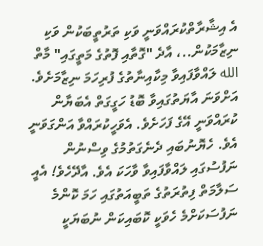އެ އިޝާރާތްކުރައްވަނީ ވަކި ތަރުތީބަކުން ވަކި ނިޒާމަކުން..، އާދެ "ގޮތާއި ފޮތުގެ މަތީގައި" މާތް الله ލައްވާފައިވާ މިކާއިނާތުގެ ފުރިހަމަ ނިޒާމަށެވެ. އަށްވަނަ އާޔަތުގައިވާ ބޮޑު ހަގީގަތް އެބަޔާން ކުރައްވަނީ އޭގެ ފަހަށެވެ. އެވަހީކުރައްވާ އަންގަވަނީ އެވެ. ހެޔޮނުބައި ދެނެގަތުމުގެ ވިސްނުން ނަފުސުގައި ލައްވާފައިވާ ވާހަކަ އެވެ. އާދޭހެވެ! އެއީ ސަލާމަތް ފިތުރަތުގެ ތަބީއަތުގައި ހަމަ ކޮންމެ ނަފުސަކަށްމެ ހެވަކީ ކޮބައިކަން ނުބަޔަކީ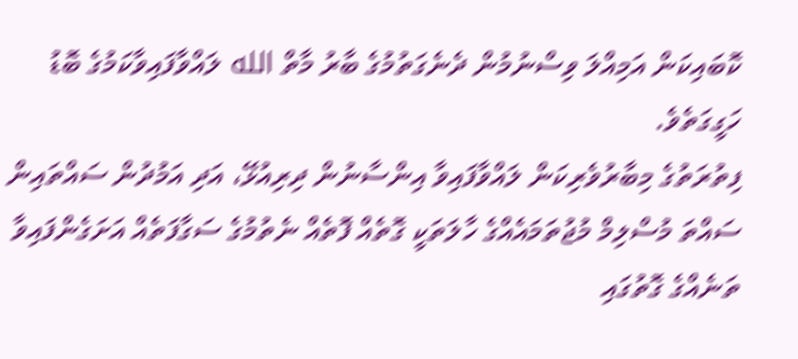ކޮބައިކަން އަމިއްލަ ވިސްނުމުން ދެނެގަތުމުގެ ބާރު މާތް الله ލައްވާފައިވާކަމުގެ ބޮޑު ހަގީގަތެވެ.
ފިތުރަތުގެ މިބާރުވެރިކަން ލައްވާފައިވާ އިންސާނުން ދިރިއުޅޭ، އަދި އަމުދުން ސައްތައިން ސައްތަ މުސްލިމް މުޖުތަމައެއްގެ ހާލަތަކީ ގޮތެއް ފޮތެއް ނެތުމުގެ ސަގާފަތެއް އަށަގެންފައިވާ ތަނެއްގެ ގޮތުގައި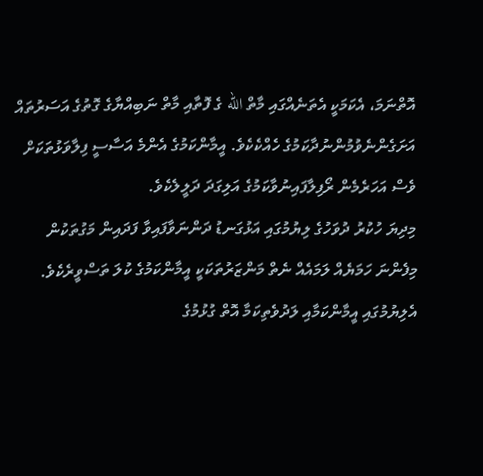އޮތްނަމަ، އެކަމަކީ އެތަނެއްގައި މާތް الله ގެ ފޮތާއި މާތް ނަބިއްޔާގެ ގޮތުގެ އަސަރުތައް އަށަގެންނެވުމުންނުދާކަމުގެ ހެއްކެކެވެ. އީމާންކަމުގެ އެންމެ އަސާސީ ފިލާވަޅުތަކަށް ވެސް އަހަރެމެން ރޯފިލާފައިނުވާކަމުގެ އަލިގަދަ ދަލީލެކެވެ.
މިދިޔަ ހުކުރު ދުވަހުގެ ލިޔުމުގައި އަޅުގަނޑު ދަންނަވާފައިވާ ފަދައިން މަގުތަކުން މިފެންނަ ހަމަޔެއް ލަމައެއް ނެތް މަންޒަރުތަކަކީ އީމާންކަމުގެ ކުލަ ތަސްވީރެކެވެ. އެލިޔުމުގައި އީމާންކަމާއި ލަދުވެތިކަމާ އޮތް ގުޅުމުގެ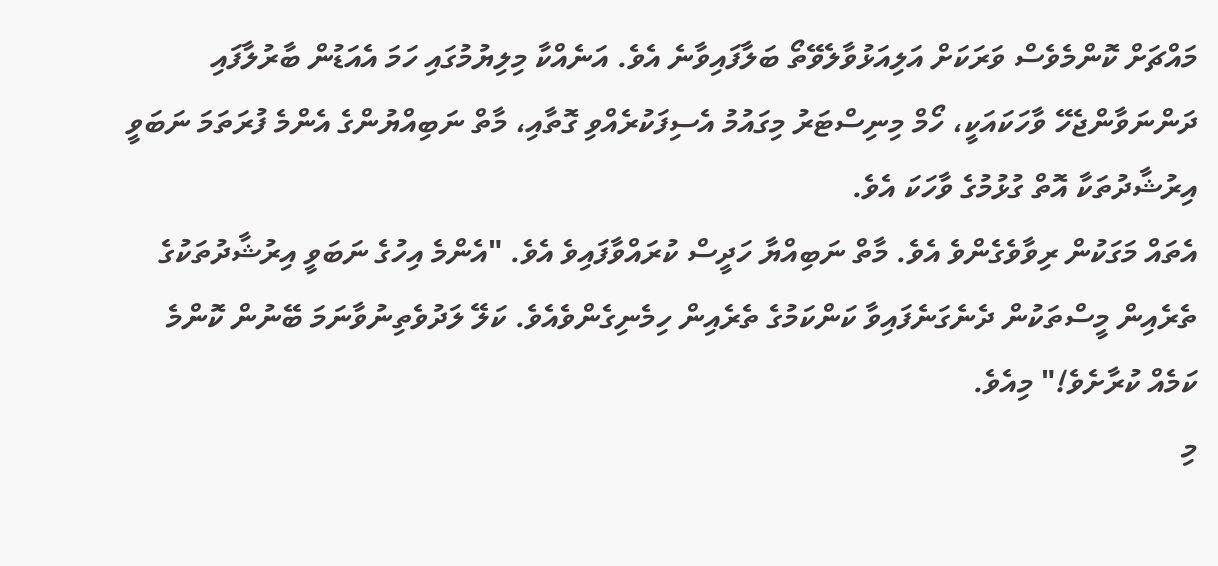މައްޗަށް ކޮންމެވެސް ވަރަކަށް އަލިއަޅުވާލެވޭތޯ ބަލާފައިވާނެ އެވެ. އަނެއްކާ މިލިޔުމުގައި ހަމަ އެއަޑުން ބާރުލާފައި ދަންނަވާންޖެހޭ ވާހަކައަކީ، ހޯމް މިނިސްޓަރު މިގައުމު އެސިފަކުރެއްވި ގޮތާއި، މާތް ނަބިއްޔުންގެ އެންމެ ފުރަތަމަ ނަބަވީ އިރުޝާދުތަކާ އޮތް ގުޅުމުގެ ވާހަކަ އެވެ.
އެތައް މަގަކުން ރިވާވެގެންވެ އެވެ. މާތް ނަބިއްޔާ ހަދީސް ކުރައްވާފައިވެ އެވެ. "އެންމެ އިހުގެ ނަބަވީ އިރުޝާދުތަކުގެ ތެރެއިން މީސްތަކުން ދެނެގަނެފައިވާ ކަންކަމުގެ ތެރެއިން ހިމެނިގެންވެއެވެ. ކަލޭ ލަދުވެތިނުވާނަމަ ބޭނުން ކޮންމެ ކަމެއް ކުރާށެވެ!" މިއެވެ.
މި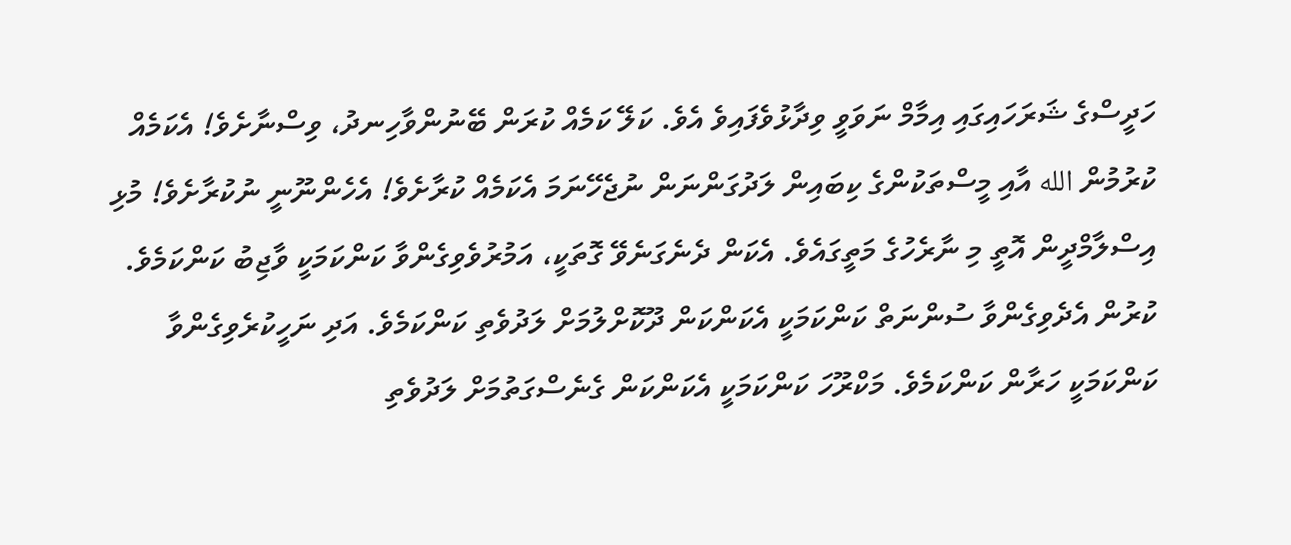ހަދީސްގެ ޝަރަހައިގައި އިމާމް ނަވަވީ ވިދާޅުވެފައިވެ އެވެ. ކަލޭ ކަމެއް ކުރަން ބޭނުންވާހިނދު، ވިސްނާށެވެ! އެކަމެއް ކުރުމުން الله އާއި މީސްތަކުންގެ ކިބައިން ލަދުގަންނަން ނުޖެހޭނަމަ އެކަމެއް ކުރާށެވެ! އެހެންނޫނީ ނުކުރާށެވެ! މުޅި އިސްލާމްދީން އޮތީ މި ނާރެހުގެ މަތީގައެވެ. އެކަން ދެނެގަނެވޭ ގޮތަކީ، އަމުރުވެވިގެންވާ ކަންކަމަކީ ވާޖިބު ކަންކަމެވެ. ކުރުން އެދެވިގެންވާ ސުންނަތް ކަންކަމަކީ އެކަންކަން ދޫކޮށްލުމަށް ލަދުވެތި ކަންކަމެވެ. އަދި ނަހީކުރެވިގެންވާ ކަންކަމަކީ ހަރާން ކަންކަމެވެ. މަކްރޫހަ ކަންކަމަކީ އެކަންކަން ގެނެސްގަތުމަށް ލަދުވެތި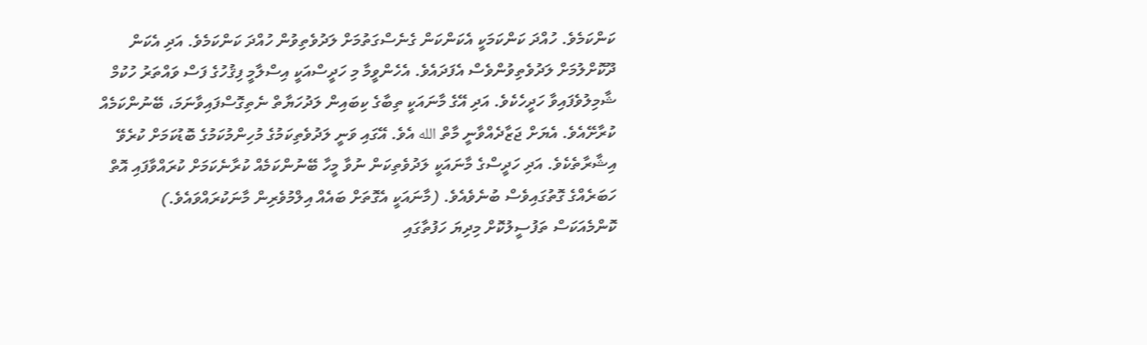ކަންކަމެވެ. ހުއްދަ ކަންކަމަކީ އެކަންކަން ގެނެސްގަތުމަށް ލަދުވެތިވުން ހުއްދަ ކަންކަމެވެ. އަދި އެކަން ދޫކޮށްލުމަށް ލަދުވެތިވުންވެސް އެފަދައެވެ. އެހެންވީމާ މި ހަދީސްއަކީ އިސްލާމީ ފިޤުހުގެ ފަސް ވައްތަރު ހުކުމް ޝާމިލުވެފައިވާ ހަދީހެކެވެ. އަދި އޭގެ މާނައަކީ ތިބާގެ ކިބައިން ލަދުހަޔާތް ނެތިގޮސްފައިވާނަމަ، ބޭނުންކަމެއް ކުރާށޭއެވެ. އެޔަށް ޖަޒާދެއްވާނީ މާތް الله އެވެ. އޭގައި ވަނީ ލަދުވެތިކަމުގެ މުހިންމުކަމުގެ ބޮޑުކަމަށް ކުރެވޭ އިޝާރާތެކެވެ. އަދި ހަދީސްގެ މާނައަކީ ލަދުވެތިކަން ނުވާ މީހާ ބޭނުންކަމެއް ކުރާނެކަމަށް ކުރައްވާފައި އޮތް ހަބަރެއްގެ ގޮތުގައިވެސް ބުނެވެއެވެ. (މާނައަކީ އެގޮތަށް ބައެއް އިލްމުވެރިން މާނަކުރައްވައެވެ.)
ކޮންމެއަކަސް ތަފުސީލުކޮށް މިދިޔަ ހަފުތާގައި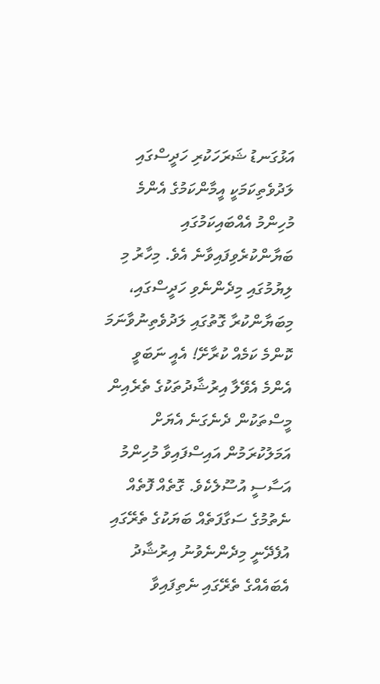އަޅުގަނޑު ޝަރަހަކުރި ހަދީސްގައި ލަދުވެތިކަމަކީ އީމާންކަމުގެ އެންމެ މުހިންމު އެއްބައިކަމުގައި ބަޔާންކުރެވިފައިވާނެ އެވެ. މިހާރު މި ލިޔުމުގައި މިދެންނެވި ހަދީސްގައި، މިބަޔާންކުރާ ގޮތުގައި ލަދުވެތިނުވާނަމަ ކޮންމެ ކަމެއް ކުރާށޭ! އެއީ ނަބަވީ އެންމެ އެވޭލާ އިރުޝާދުތަކުގެ ތެރެއިން މީސްތަކުން ދެނެގަނެ އެޔަށް އަމަލުކުރަމުން އައިސްފައިވާ މުހިންމު އަސާސީ އުސޫލެކެވެ. ގޮތެއް ފޮތެއް ނެތުމުގެ ސަގާފަތެއް ބަޔަކުގެ ތެރޭގައި އުފެދޭނީ މިދެންނެވުނު އިރުޝާދު އެބައެއްގެ ތެރޭގައި ނެތިފައިވާ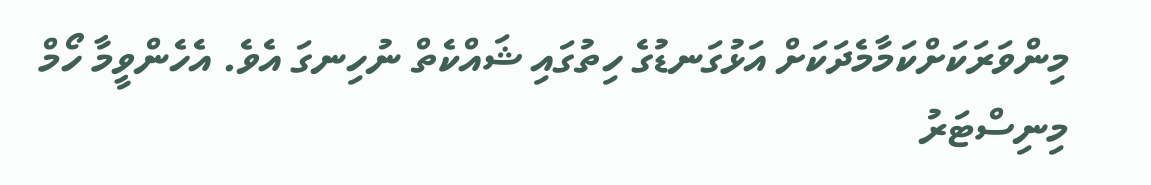މިންވަރަކަށްކަމާމެދަކަށް އަޅުގަނޑުގެ ހިތުގައި ޝައްކެތް ނުހިނގަ އެވެ. އެހެންވީމާ ހޯމް މިނިސްޓަރު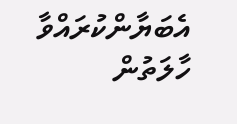އެބަޔާންކުރައްވާ ހާލަތުން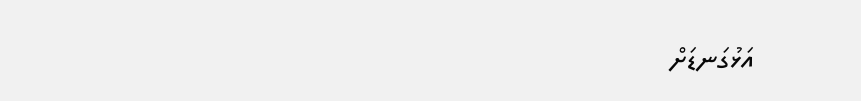އަޅުގަނޑަށް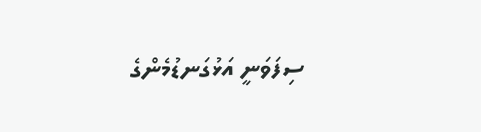ސިފަވަނީ އަޅުގަނޑުމެންގެ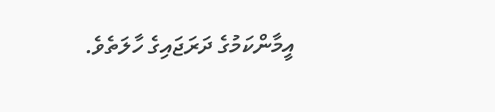އީމާންކަމުގެ ދަރަޖައިގެ ހާލަތެވެ.